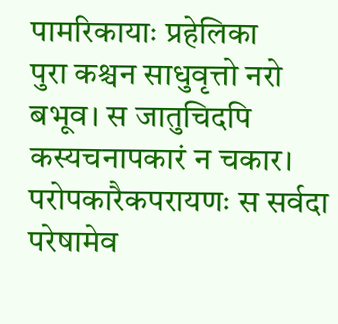पामरिकायाः प्रहेलिका
पुरा कश्चन साधुवृत्तो नरो बभूव। स जातुचिदपि कस्यचनापकारं न चकार। परोपकारैकपरायणः स सर्वदा परेषामेव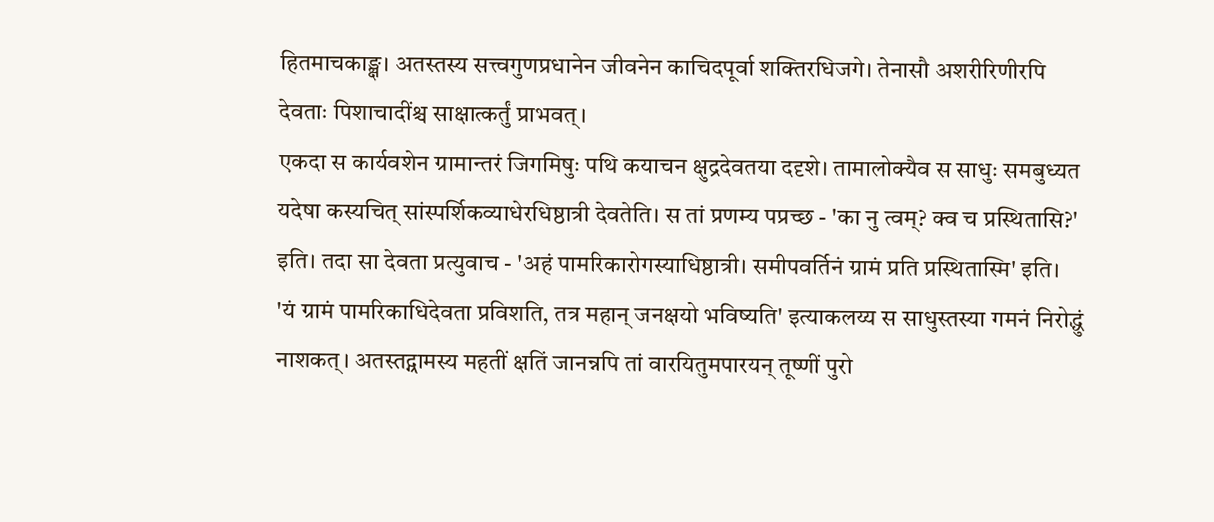हितमाचकाङ्क्ष। अतस्तस्य सत्त्वगुणप्रधानेन जीवनेन काचिदपूर्वा शक्तिरधिजगे। तेनासौ अशरीरिणीरपि देवताः पिशाचादींश्च साक्षात्कर्तुं प्राभवत्।
एकदा स कार्यवशेन ग्रामान्तरं जिगमिषुः पथि कयाचन क्षुद्रदेवतया ददृशे। तामालोक्यैव स साधुः समबुध्यत यदेषा कस्यचित् सांस्पर्शिकव्याधेरधिष्ठात्री देवतेति। स तां प्रणम्य पप्रच्छ - 'का नु त्वम्? क्व च प्रस्थितासि?' इति। तदा सा देवता प्रत्युवाच - 'अहं पामरिकारोगस्याधिष्ठात्री। समीपवर्तिनं ग्रामं प्रति प्रस्थितास्मि' इति।
'यं ग्रामं पामरिकाधिदेवता प्रविशति, तत्र महान् जनक्षयो भविष्यति' इत्याकलय्य स साधुस्तस्या गमनं निरोद्धुं नाशकत्। अतस्तद्ग्रामस्य महतीं क्षतिं जानन्नपि तां वारयितुमपारयन् तूष्णीं पुरो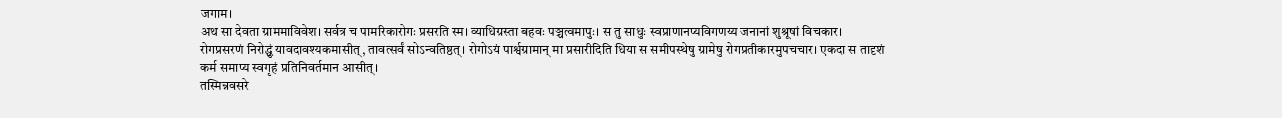जगाम।
अथ सा देवता ग्राममाविवेश। सर्वत्र च पामरिकारोगः प्रसरति स्म। व्याधिग्रस्ता बहवः पञ्चत्वमापुः। स तु साधुः स्वप्राणानप्यविगणय्य जनानां शुश्रूषां विचकार। रोगप्रसरणं निरोद्धुं यावदावश्यकमासीत्, तावत्सर्वं सोऽन्वतिष्ठत्। रोगोऽयं पार्श्वग्रामान् मा प्रसारीदिति धिया स समीपस्थेषु ग्रामेषु रोगप्रतीकारमुपचचार। एकदा स तादृशं कर्म समाप्य स्वगृहं प्रतिनिवर्तमान आसीत्।
तस्मिन्नवसरे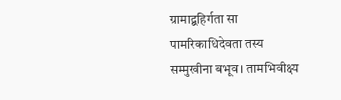ग्रामाद्बहिर्गता सा पामरिकाधिदेवता तस्य सम्मुखीना बभूव। तामभिवीक्ष्य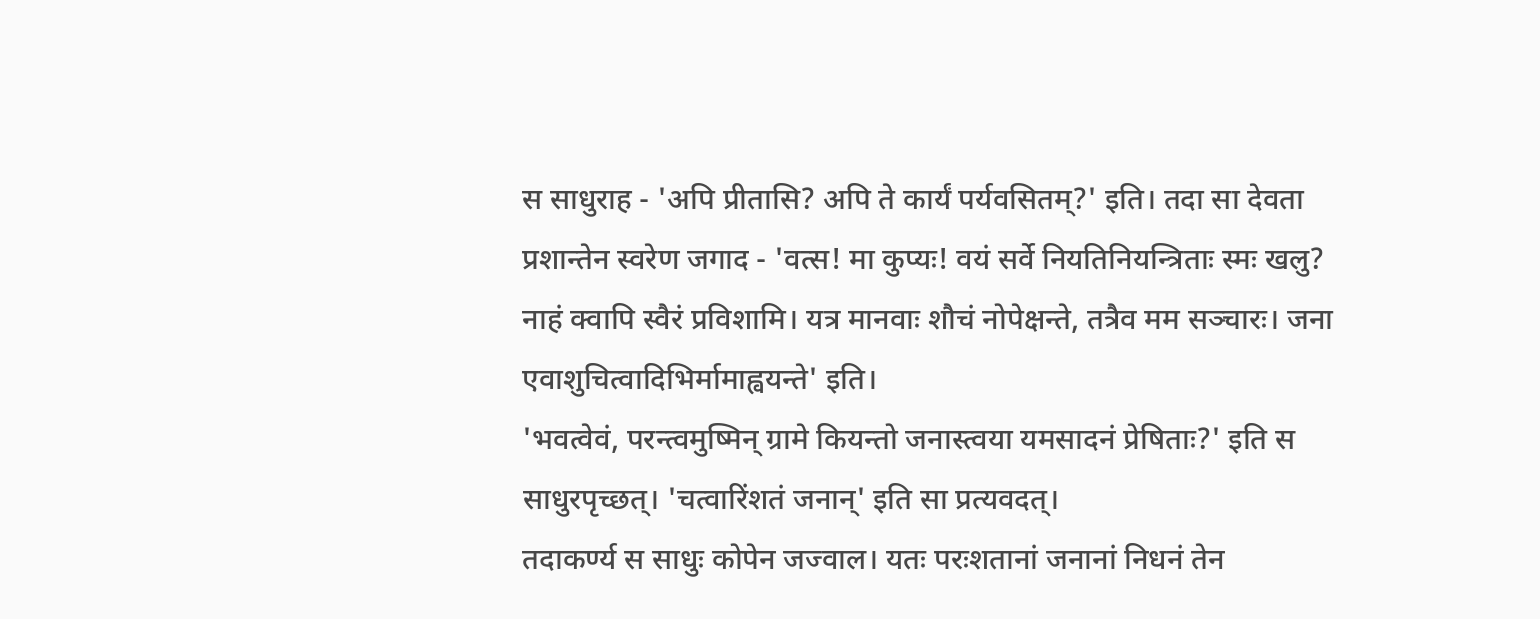स साधुराह - 'अपि प्रीतासि? अपि ते कार्यं पर्यवसितम्?' इति। तदा सा देवता प्रशान्तेन स्वरेण जगाद - 'वत्स! मा कुप्यः! वयं सर्वे नियतिनियन्त्रिताः स्मः खलु? नाहं क्वापि स्वैरं प्रविशामि। यत्र मानवाः शौचं नोपेक्षन्ते, तत्रैव मम सञ्चारः। जना एवाशुचित्वादिभिर्मामाह्वयन्ते' इति।
'भवत्वेवं, परन्त्वमुष्मिन् ग्रामे कियन्तो जनास्त्वया यमसादनं प्रेषिताः?' इति स साधुरपृच्छत्। 'चत्वारिंशतं जनान्' इति सा प्रत्यवदत्।
तदाकर्ण्य स साधुः कोपेन जज्वाल। यतः परःशतानां जनानां निधनं तेन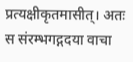प्रत्यक्षीकृतमासीत्। अतः स संरम्भगद्गदया वाचा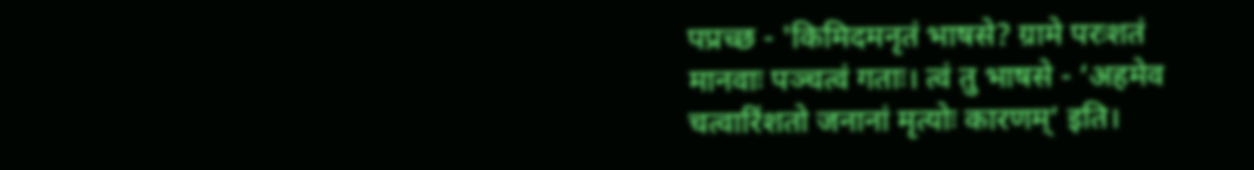पप्रच्छ - 'किमिदमनृतं भाषसे? ग्रामे परःशतं मानवाः पञ्चत्वं गताः। त्वं तु भाषसे - ‘अहमेव चत्वारिंशतो जनानां मृत्योः कारणम्’ इति।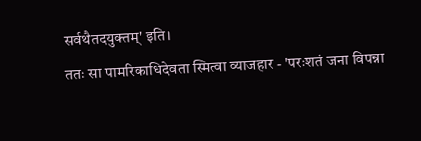सर्वथैतदयुक्तम्' इति।
ततः सा पामरिकाधिदेवता स्मित्वा व्याजहार - 'परःशतं जना विपन्ना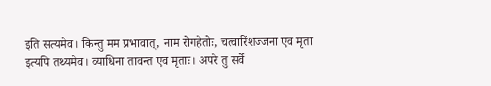इति सत्यमेव। किन्तु मम प्रभावात्, नाम रोगहेतोः, चत्वारिंशज्जना एव मृता इत्यपि तथ्यमेव। व्याधिना तावन्त एव मृताः। अपरे तु सर्वे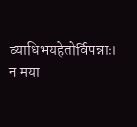व्याधिभयहेतोर्विपन्नाः। न मया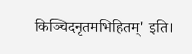किञ्चिदनृतमभिहितम्' इति।